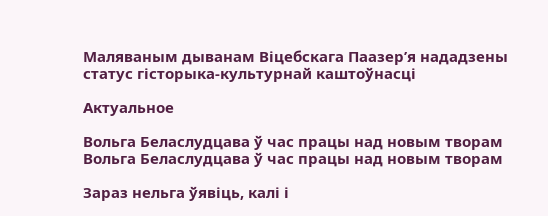Маляваным дыванам Віцебскага Паазер’я нададзены статус гісторыка-культурнай каштоўнасці

Актуальное

Вольга Беласлудцава ў час працы над новым творам
Вольга Беласлудцава ў час працы над новым творам

Зараз нельга ўявіць, калі і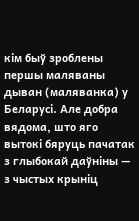кім быў зроблены першы маляваны дыван (маляванка) у Беларусі. Але добра вядома, што яго вытокі бяруць пачатак з глыбокай даўніны — з чыстых крыніц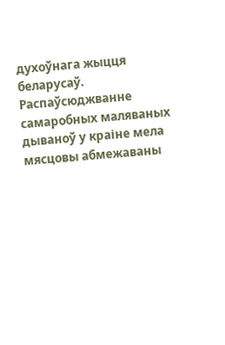духоўнага жыцця беларусаў. Распаўсюджванне самаробных маляваных дываноў у краіне мела мясцовы абмежаваны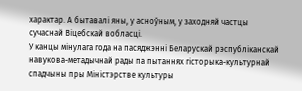характар. А бытавалі яны, у асноўным, у заходняй частцы сучаснай Віцебскай вобласці.
У канцы мінулага года на пасяджэнні Беларускай рэспубліканскай навукова-метадычнай рады па пытаннях гісторыка-культурнай спадчыны пры Міністэрстве культуры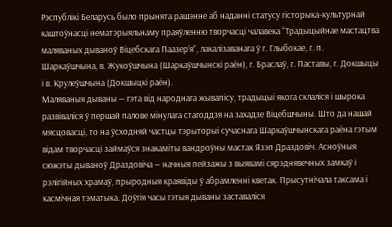Рэспублікі Беларусь было прынята рашэнне аб наданні статусу гісторыка-культурнай каштоўнасці нематэрыяльнаму праяўленню творчасці чалавека “Традыцыйнае мастацтва маляваных дываноў Віцебскага Паазер’я”, лакалізаванага ў г. Глыбокае, г. п. Шаркаўшчына, в. Жукоўшчына (Шаркаўшчынскі раён), г. Браслаў, г. Паставы, г. Докшыцы і в. Крулеўшчына (Докшыцкі раён).
Маляваныя дываны — гэта від народнага жывапісу, традыцыі якога склаліся і шырока развіваліся ў першай палове мінулага стагоддзя на захадзе Віцебшчыны. Што да нашай мясцовасці, то на ўсходняй частцы тэрыторыі сучаснага Шаркаўшчынскага раёна гэтым відам творчасці займаўся знакаміты вандроўны мастак Язэп Драздовіч. Асноўныя сюжэты дываноў Драздовіча — начныя пейзажы з выявамі сярэднявечных замкаў і рэлігійных храмаў, прыродныя краявіды ў абрамленні кветак. Прысутнічала таксама і касмічная тэматыка. Доўгія часы гэтыя дываны заставаліся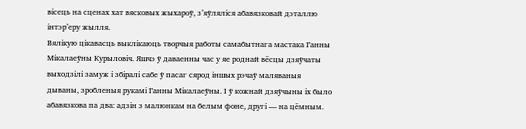вісець на сценах хат вясковых жыхароў, з’яўляліся абавязковай дэталлю інтэр’еру жылля.
Вялікую цікавасць выклікаюць творчыя работы самабытнага мастака Ганны Мікалаеўны Курыловіч. Яшчэ ў даваенны час у яе роднай вёсцы дзяўчаты выходзілі замуж і збіралі сабе ў пасаг сярод іншых рэчаў маляваныя дываны, зробленыя рукамі Ганны Мікалаеўны. І ў кожнай дзяўчыны іх было абавязкова па два: адзін з малюнкам на белым фоне, другі — на цёмным.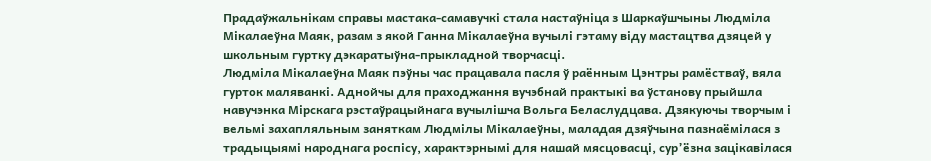Прадаўжальнікам справы мастака-самавучкі стала настаўніца з Шаркаўшчыны Людміла Мікалаеўна Маяк, разам з якой Ганна Мікалаеўна вучылі гэтаму віду мастацтва дзяцей у школьным гуртку дэкаратыўна-прыкладной творчасці.
Людміла Мікалаеўна Маяк пэўны час працавала пасля ў раённым Цэнтры рамёстваў, вяла гурток маляванкі. Аднойчы для праходжання вучэбнай практыкі ва ўстанову прыйшла навучэнка Мірскага рэстаўрацыйнага вучылішча Вольга Беласлудцава. Дзякуючы творчым і вельмі захапляльным заняткам Людмілы Мікалаеўны, маладая дзяўчына пазнаёмілася з традыцыямі народнага роспісу, характэрнымі для нашай мясцовасці, сур’ёзна зацікавілася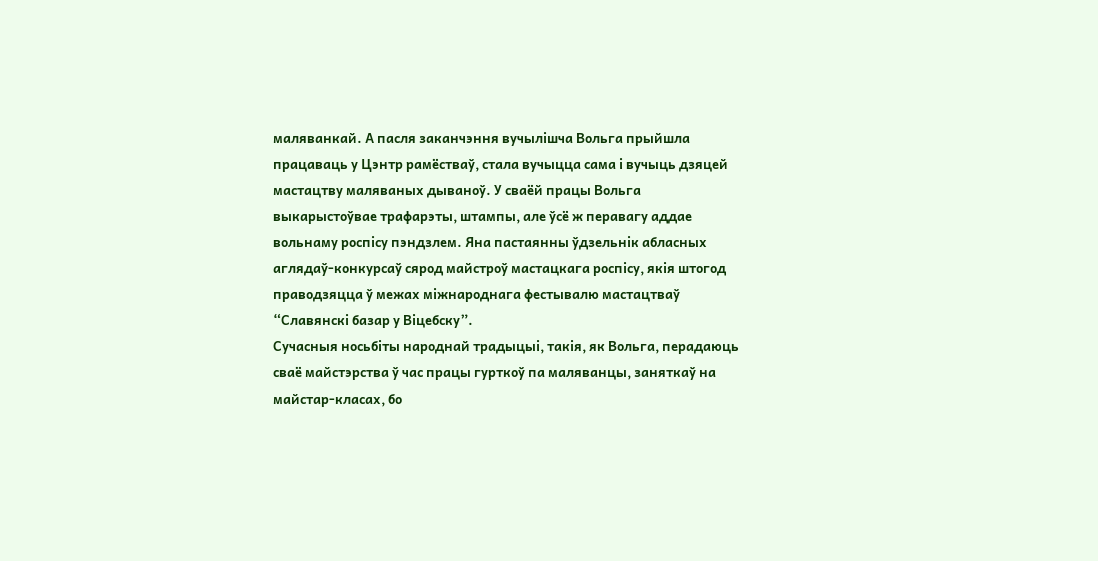маляванкай. А пасля заканчэння вучылішча Вольга прыйшла працаваць у Цэнтр рамёстваў, стала вучыцца сама і вучыць дзяцей мастацтву маляваных дываноў. У сваёй працы Вольга выкарыстоўвае трафарэты, штампы, але ўсё ж перавагу аддае вольнаму роспісу пэндзлем. Яна пастаянны ўдзельнік абласных аглядаў-конкурсаў сярод майстроў мастацкага роспісу, якія штогод праводзяцца ў межах міжнароднага фестывалю мастацтваў “Славянскі базар у Віцебску”.
Сучасныя носьбіты народнай традыцыі, такія, як Вольга, перадаюць сваё майстэрства ў час працы гурткоў па маляванцы, заняткаў на майстар-класах, бо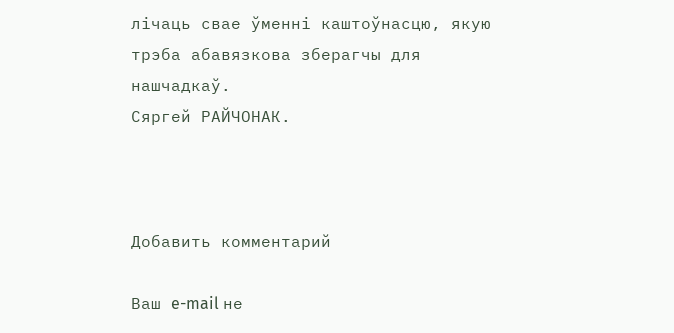лічаць свае ўменні каштоўнасцю, якую трэба абавязкова зберагчы для нашчадкаў.
Сяргей РАЙЧОНАК.



Добавить комментарий

Ваш e-mail не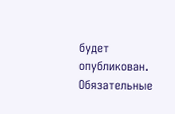будет опубликован. Обязательные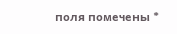поля помечены *